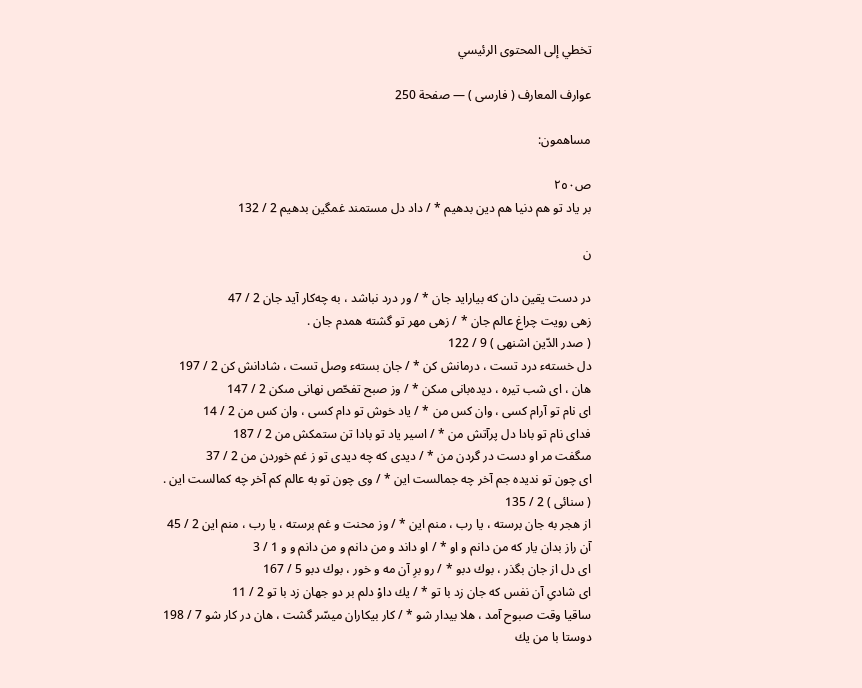تخطي إلى المحتوى الرئيسي

عوارف المعارف ( فارسى ) — صفحة 250

مساهمون:

ص٢٥٠
بر ياد تو هم دنيا هم دين بدهيم * / داد دل مستمند غمگين بدهيم 2 / 132

ن

در دست يقين دان كه بيارايد جان * / ور درد نباشد ، به چه‌كار آيد جان 2 / 47
زهى رويت چراغ عالم جان * / زهى مهر تو گشته همدم جان .
( صدر الدّين اشنهى ) 9 / 122
دل خستهء درد تست ، درمانش كن * / جان بستهء وصل تست ، شادانش كن 2 / 197
هان ، اى شب تيره ، ديده‌بانى مىكن * / وز صبح تفحّص نهانى مىكن 2 / 147
اى نام تو آرام كسى ، وان كس من * / ياد خوش تو دام كسى ، وان كس من 2 / 14
فداى نام تو بادا دل پرآتش من * / اسير ياد تو بادا تن ستمكش من 2 / 187
مىگفت مر او دست در گردن من * / ديدى كه چه ديدى تو ز غم خوردن من 2 / 37
اى چون تو نديده جم آخر چه جمالست اين * / وى چون تو به عالم كم آخر چه كمالست اين .
( سنائى ) 2 / 135
از هجر به جان برسته ، يا رب ، منم اين * / وز محنت و غم برسته ، يا رب ، منم اين 2 / 45
آن راز بدان يار كه من دانم و او * / او داند و من دانم و من دانم و و 1 / 3
اى دل از جان بگذر ، بوك دبو * / رو برِ آن مه و خور ، بوك دبو 5 / 167
اى شادىِ آن نفس كه جان زد با تو * / يك داوْ دلم بر دو جهان زد با تو 2 / 11
ساقيا وقت صبوح آمد ، هلا بيدار شو * / كار بيكاران ميسّر گشت ، هان در كار شو 7 / 198
دوستا با من يك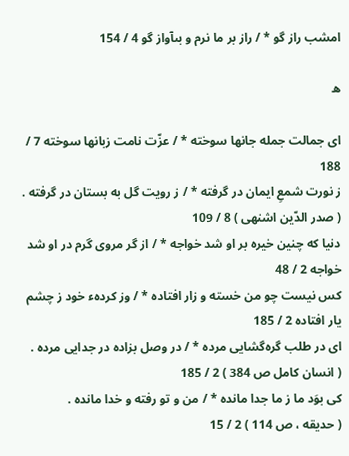امشب راز گو * / راز بر ما نرم و بىآواز گو 4 / 154

ه

اى جمالت جمله جانها سوخته * / عزّت نامت زبانها سوخته 7 / 188
ز نورت شمعِ ايمان در گرفته * / ز رويت گل به بستان در گرفته .
( صدر الدّين اشنهى ) 8 / 109
دنيا كه چنين خيره بر او شد خواجه * / از گر مروى گرم در او شد خواجه 2 / 48
كس نيست چو من خسته و زار افتاده * / وز كردهء خود ز چشم يار افتاده 2 / 185
اى در طلب گره‌گشايى مرده * / در وصل بزاده در جدايى مرده .
( انسان كامل ص 384 ) 2 / 185
كى بوَد ما ز ما جدا مانده * / من و تو رفته و خدا مانده .
( حديقه ، ص 114 ) 2 / 15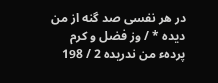در هر نفسى صد گنه از من ديده * / وز فضل و كرم پردهء من ندريده 2 / 198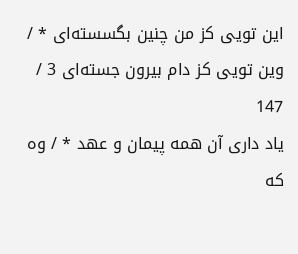اين تويى كز من چنين بگسسته‌اى * / وين تويى كز دام بيرون جسته‌اى 3 / 147
ياد دارى آن همه پيمان و عهد * / وه كه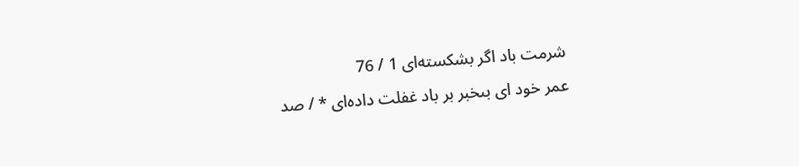شرمت باد اگر بشكسته‌اى 1 / 76
عمر خود اى بىخبر بر باد غفلت داده‌اى * / صد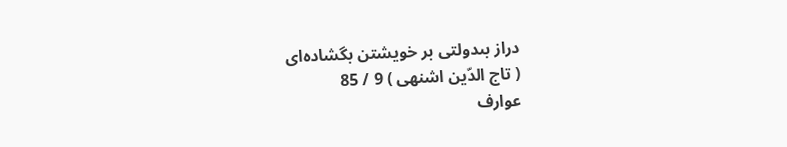دراز بىدولتى بر خويشتن بگشاده‌اى
( تاج الدّين اشنهى ) 9 / 85
عوارف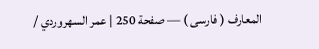المعارف ( فارسى ) — صفحة 250 | عمر السهروردي /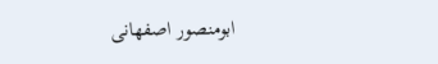ابومنصور اصفهانى